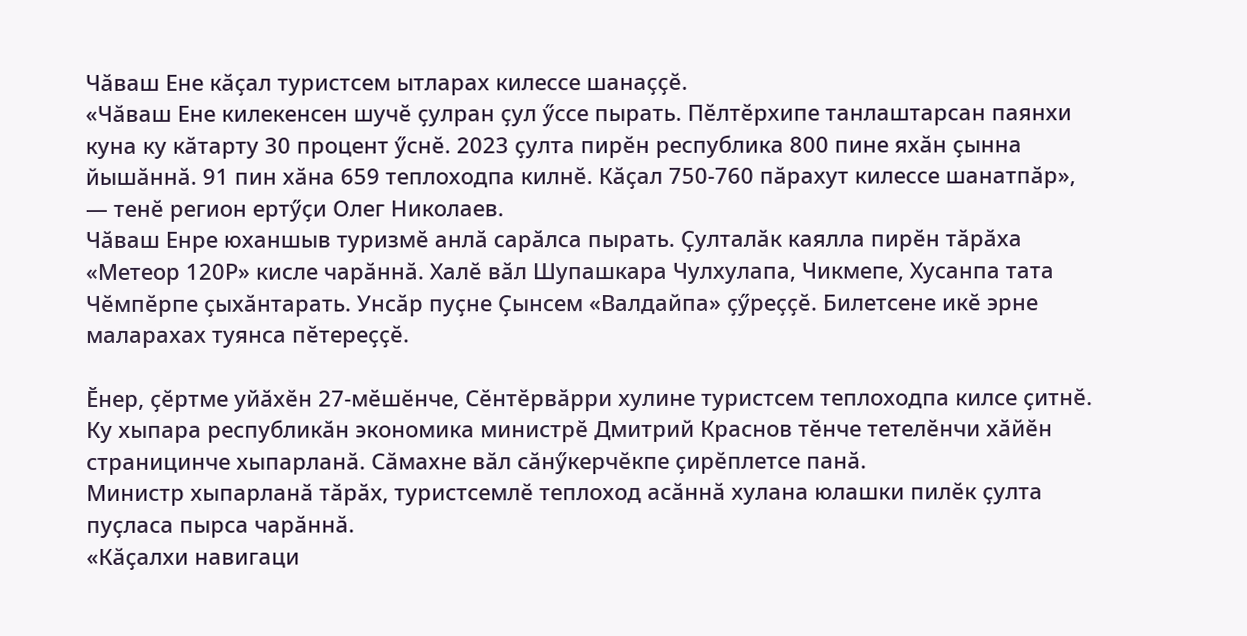Чӑваш Ене кӑҫал туристсем ытларах килессе шанаҫҫӗ.
«Чӑваш Ене килекенсен шучӗ ҫулран ҫул ӳссе пырать. Пӗлтӗрхипе танлаштарсан паянхи куна ку кӑтарту 30 процент ӳснӗ. 2023 ҫулта пирӗн республика 800 пине яхӑн ҫынна йышӑннӑ. 91 пин хӑна 659 теплоходпа килнӗ. Кӑҫал 750-760 пӑрахут килессе шанатпӑр», — тенӗ регион ертӳҫи Олег Николаев.
Чӑваш Енре юханшыв туризмӗ анлӑ сарӑлса пырать. Ҫулталӑк каялла пирӗн тӑрӑха «Метеор 120Р» кисле чарӑннӑ. Халӗ вӑл Шупашкара Чулхулапа, Чикмепе, Хусанпа тата Чӗмпӗрпе ҫыхӑнтарать. Унсӑр пуҫне Ҫынсем «Валдайпа» ҫӳреҫҫӗ. Билетсене икӗ эрне маларахах туянса пӗтереҫҫӗ.

Ӗнер, ҫӗртме уйӑхӗн 27-мӗшӗнче, Сӗнтӗрвӑрри хулине туристсем теплоходпа килсе ҫитнӗ. Ку хыпара республикӑн экономика министрӗ Дмитрий Краснов тӗнче тетелӗнчи хӑйӗн страницинче хыпарланӑ. Сӑмахне вӑл сӑнӳкерчӗкпе ҫирӗплетсе панӑ.
Министр хыпарланӑ тӑрӑх, туристсемлӗ теплоход асӑннӑ хулана юлашки пилӗк ҫулта пуҫласа пырса чарӑннӑ.
«Кӑҫалхи навигаци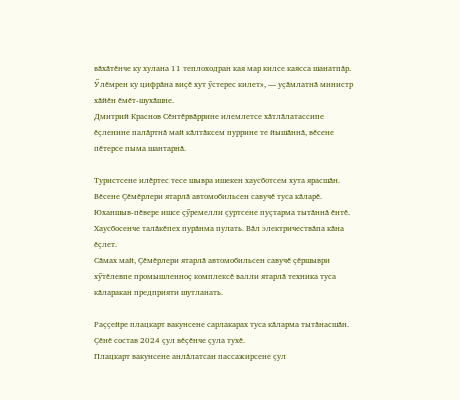вӑхӑтӗнче ку хулана 11 теплоходран кая мар килсе каясса шанатпӑр. Ӳлӗмрен ку цифрӑна виҫӗ хут ӳстерес килет», — уҫӑмлатнӑ министр хӑйӗн ӗмӗт-шухӑшне.
Дмитрий Краснов Сӗнтӗрвӑррине илемлетсе хӑтлӑлатассипе ӗҫленине палӑртнӑ май кӑлтӑксем пуррине те йышӑннӑ, вӗсене пӗтерсе пыма шантарнӑ.

Туристсене илӗртес тесе шывра ишекен хаусботсем хута ярасшӑн. Вӗсене Ҫӗмӗрлери ятарлӑ автомобильсен савучӗ туса кӑларӗ.
Юханшыв-пӗвере ишсе ҫӳремелли ҫуртсене пуҫтарма тытӑннӑ ӗнтӗ. Хаусбосенче талӑкӗпех пурӑнма пулать. Вӑл электричествӑпа кӑна ӗҫлет.
Сӑмах май, Ҫӗмӗрлери ятарлӑ автомобильсен савучӗ ҫӗршыври хӳтӗлевпе промышленноҫ комплексӗ валли ятарлӑ техника туса кӑларакан предприяти шутланать.

Раҫҫейре плацкарт вакунсене сарлакарах туса кӑларма тытӑнасшӑн. Ҫӗнӗ состав 2024 ҫул вӗҫӗнче ҫула тухӗ.
Плацкарт вакунсене анлӑлатсан пассажирсене ҫул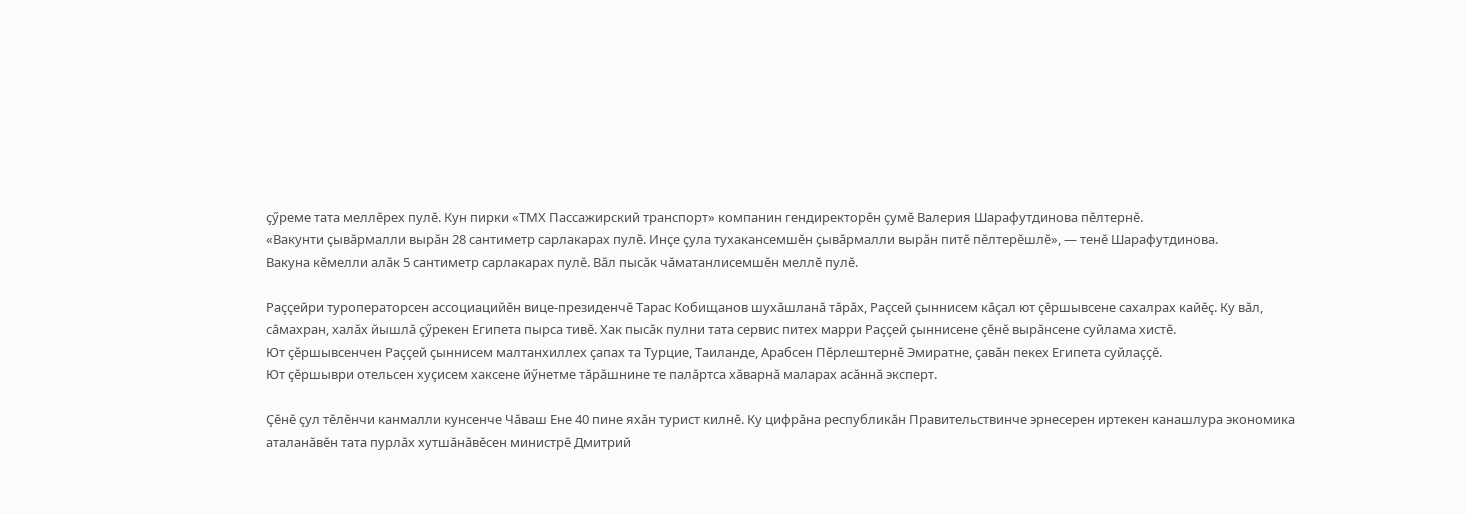ҫӳреме тата меллӗрех пулӗ. Кун пирки «ТМХ Пассажирский транспорт» компанин гендиректорӗн ҫумӗ Валерия Шарафутдинова пӗлтернӗ.
«Вакунти ҫывӑрмалли вырӑн 28 сантиметр сарлакарах пулӗ. Инҫе ҫула тухакансемшӗн ҫывӑрмалли вырӑн питӗ пӗлтерӗшлӗ», — тенӗ Шарафутдинова.
Вакуна кӗмелли алӑк 5 сантиметр сарлакарах пулӗ. Вӑл пысӑк чӑматанлисемшӗн меллӗ пулӗ.

Раҫҫейри туроператорсен ассоциацийӗн вице-президенчӗ Тарас Кобищанов шухӑшланӑ тӑрӑх, Раҫсей ҫыннисем кӑҫал ют ҫӗршывсене сахалрах кайӗҫ. Ку вӑл, сӑмахран, халӑх йышлӑ ҫӳрекен Египета пырса тивӗ. Хак пысӑк пулни тата сервис питех марри Раҫҫей ҫыннисене ҫӗнӗ вырӑнсене суйлама хистӗ.
Ют ҫӗршывсенчен Раҫҫей ҫыннисем малтанхиллех ҫапах та Турцие, Таиланде, Арабсен Пӗрлештернӗ Эмиратне, ҫавӑн пекех Египета суйлаҫҫӗ.
Ют ҫӗршыври отельсен хуҫисем хаксене йӳнетме тӑрӑшнине те палӑртса хӑварнӑ маларах асӑннӑ эксперт.

Ҫӗнӗ ҫул тӗлӗнчи канмалли кунсенче Чӑваш Ене 40 пине яхӑн турист килнӗ. Ку цифрӑна республикӑн Правительствинче эрнесерен иртекен канашлура экономика аталанӑвӗн тата пурлӑх хутшӑнӑвӗсен министрӗ Дмитрий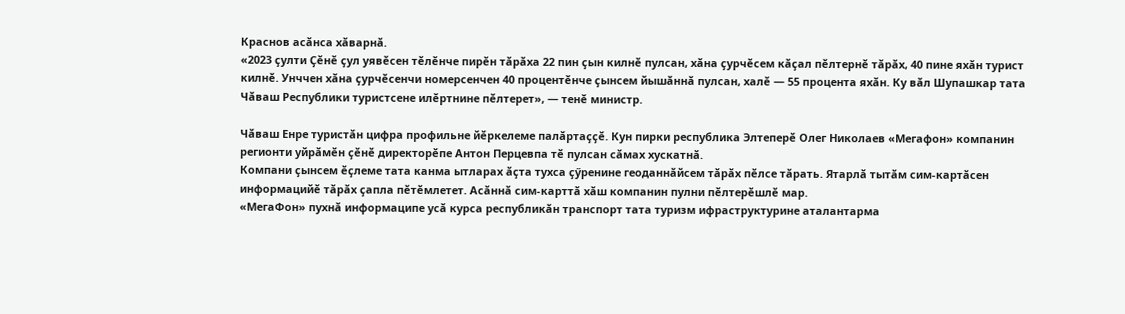Краснов асӑнса хӑварнӑ.
«2023 ҫулти Ҫӗнӗ ҫул уявӗсен тӗлӗнче пирӗн тӑрӑха 22 пин ҫын килнӗ пулсан, хӑна ҫурчӗсем кӑҫал пӗлтернӗ тӑрӑх, 40 пине яхӑн турист килнӗ. Унччен хӑна ҫурчӗсенчи номерсенчен 40 процентӗнче ҫынсем йышӑннӑ пулсан, халӗ — 55 процента яхӑн. Ку вӑл Шупашкар тата Чӑваш Республики туристсене илӗртнине пӗлтерет», — тенӗ министр.

Чӑваш Енре туристӑн цифра профильне йӗркелеме палӑртаҫҫӗ. Кун пирки республика Элтеперӗ Олег Николаев «Мегафон» компанин регионти уйрӑмӗн ҫӗнӗ директорӗпе Антон Перцевпа тӗ пулсан сӑмах хускатнӑ.
Компани ҫынсем ӗҫлеме тата канма ытларах ӑҫта тухса ҫӳренине геоданнӑйсем тӑрӑх пӗлсе тӑрать. Ятарлӑ тытӑм сим-картӑсен информацийӗ тӑрӑх ҫапла пӗтӗмлетет. Асӑннӑ сим-карттӑ хӑш компанин пулни пӗлтерӗшлӗ мар.
«МегаФон» пухнӑ информаципе усӑ курса республикӑн транспорт тата туризм ифраструктурине аталантарма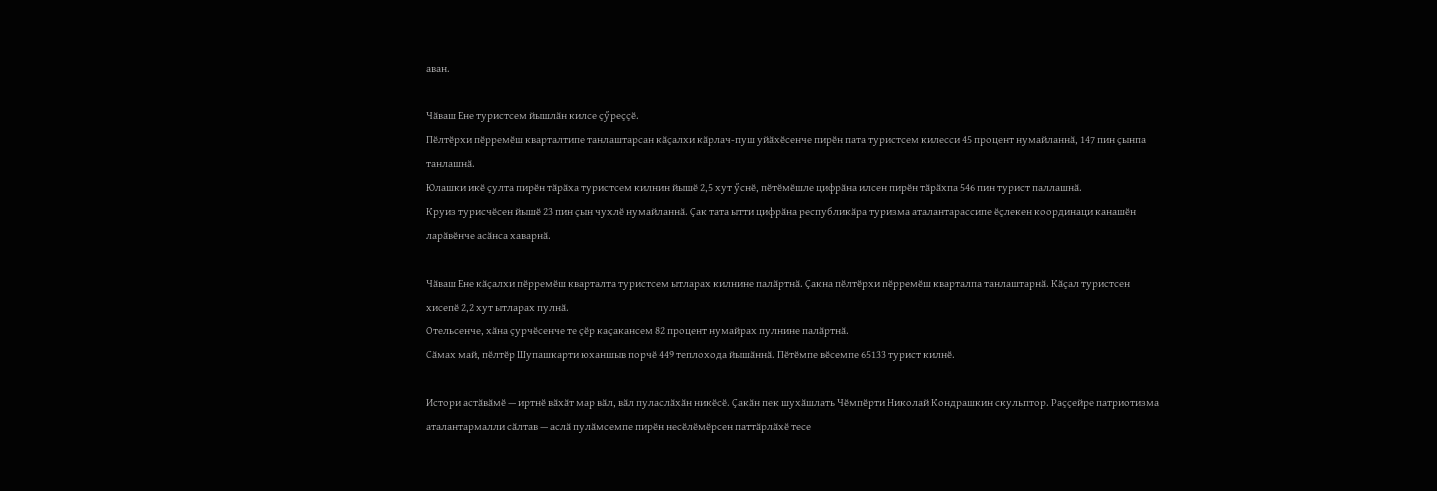аван.

Чӑваш Ене туристсем йышлӑн килсе ҫӳреҫҫӗ.
Пӗлтӗрхи пӗрремӗш кварталтипе танлаштарсан кӑҫалхи кӑрлач-пуш уйӑхӗсенче пирӗн пата туристсем килесси 45 процент нумайланнӑ, 147 пин ҫынпа танлашнӑ.
Юлашки икӗ ҫулта пирӗн тӑрӑха туристсем килнин йышӗ 2,5 хут ӳснӗ, пӗтӗмӗшле цифрӑна илсен пирӗн тӑрӑхпа 546 пин турист паллашнӑ.
Круиз турисчӗсен йышӗ 23 пин ҫын чухлӗ нумайланнӑ. Ҫак тата ытти цифрӑна республикӑра туризма аталантарассипе ӗҫлекен координаци канашӗн ларӑвӗнче асӑнса хаварнӑ.

Чӑваш Ене кӑҫалхи пӗрремӗш кварталта туристсем ытларах килнине палӑртнӑ. Ҫакна пӗлтӗрхи пӗрремӗш кварталпа танлаштарнӑ. Кӑҫал туристсен хисепӗ 2,2 хут ытларах пулнӑ.
Отельсенче, хӑна ҫурчӗсенче те ҫӗр каҫакансем 82 процент нумайрах пулнине палӑртнӑ.
Сӑмах май, пӗлтӗр Шупашкарти юханшыв порчӗ 449 теплохода йышӑннӑ. Пӗтӗмпе вӗсемпе 65133 турист килнӗ.

Истори астӑвӑмӗ — иртнӗ вӑхӑт мар вӑл, вӑл пуласлӑхӑн никӗсӗ. Ҫакӑн пек шухӑшлать Чӗмпӗрти Николай Кондрашкин скульптор. Раҫҫейре патриотизма аталантармалли сӑлтав — аслӑ пулӑмсемпе пирӗн несӗлӗмӗрсен паттӑрлӑхӗ тесе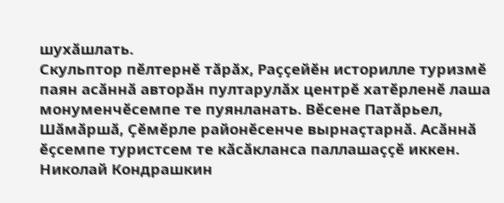шухӑшлать.
Скульптор пӗлтернӗ тӑрӑх, Раҫҫейӗн историлле туризмӗ паян асӑннӑ авторӑн пултарулӑх центрӗ хатӗрленӗ лаша монуменчӗсемпе те пуянланать. Вӗсене Патӑрьел, Шӑмӑршӑ, Ҫӗмӗрле районӗсенче вырнаҫтарнӑ. Асӑннӑ ӗҫсемпе туристсем те кӑсӑкланса паллашаҫҫӗ иккен.
Николай Кондрашкин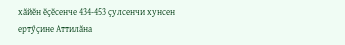хӑйӗн ӗҫӗсенче 434-453 ҫулсенчи хунсен ертӳҫине Аттилӑна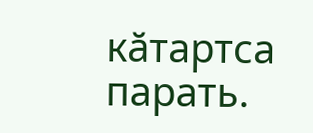кӑтартса парать.